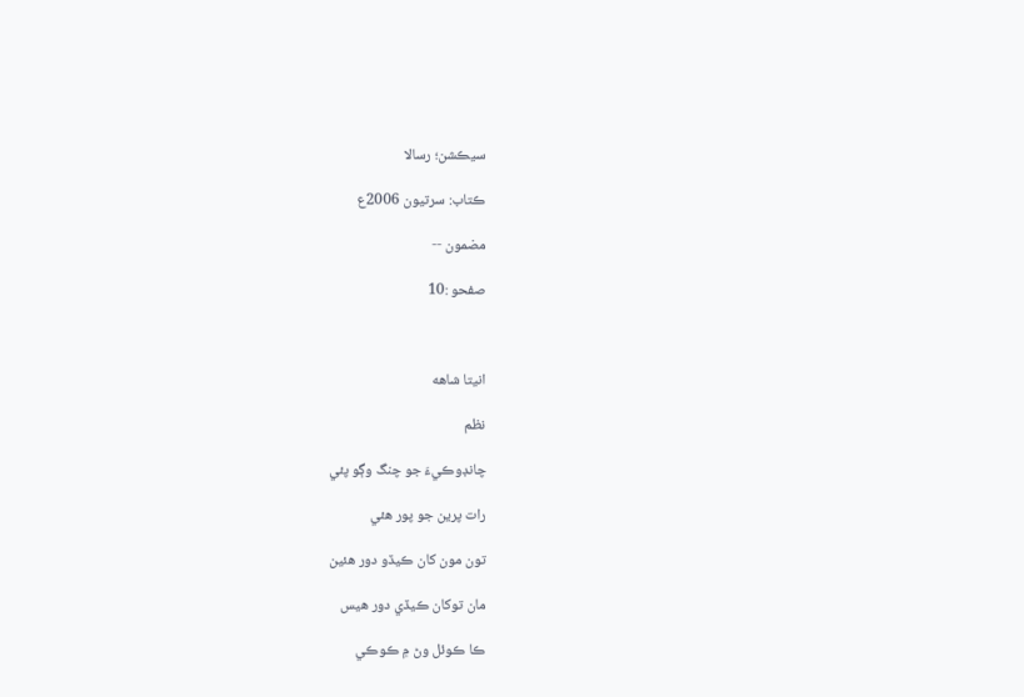سيڪشن؛ رسالا

ڪتاب: سرتيون 2006ع

مضمون --

صفحو :10



انيتا شاهه

نظم

چانڊوڪيءَ جو چنگ وڳو پئي

رات پرين جو پور هئي

تون مون کان ڪيڏو دور هئين

مان توکان ڪيڏي دور هيس

ڪا ڪوئل وڻ ۾ ڪوڪي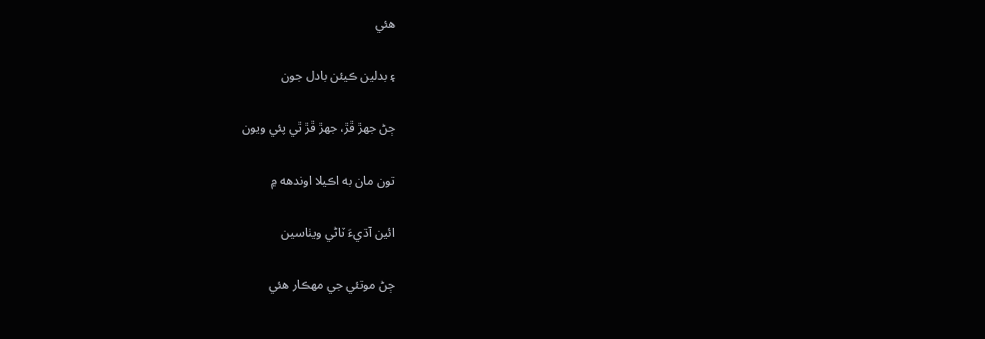هئي

۽ بدلين ڪيئن بادل جون

ڄڻ جهڙ ڦڙ، جهڙ ڦڙ ٿي پئي ويون

تون مان به اڪيلا اوندهه ۾

ائين آڌيءَ ٽاڻي ويٺاسين

ڄڻ موتئي جي مهڪار هئي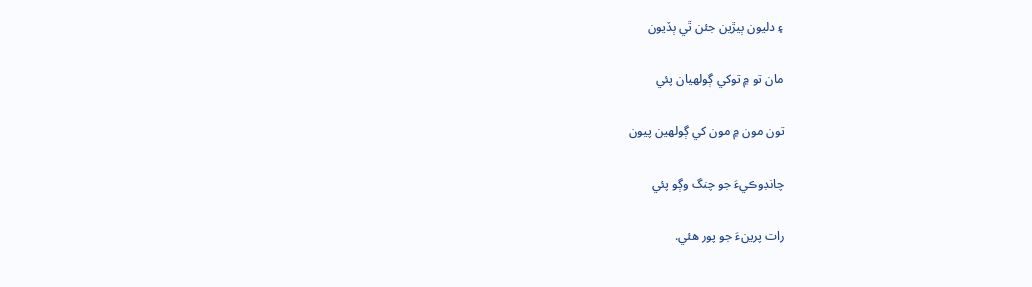۽ دليون ٻيڙين جئن ٿي ٻڏيون

مان تو ۾ توکي ڳولهيان پئي

تون مون ۾ مون کي ڳولهين پيون

چانڊوڪيءَ جو چنگ وڳو پئي

رات پرينءَ جو پور هئي.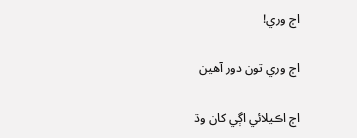اڄ وري!

اڄ وري تون دور آهين

اڄ اڪيلائي اڳي کان وڌ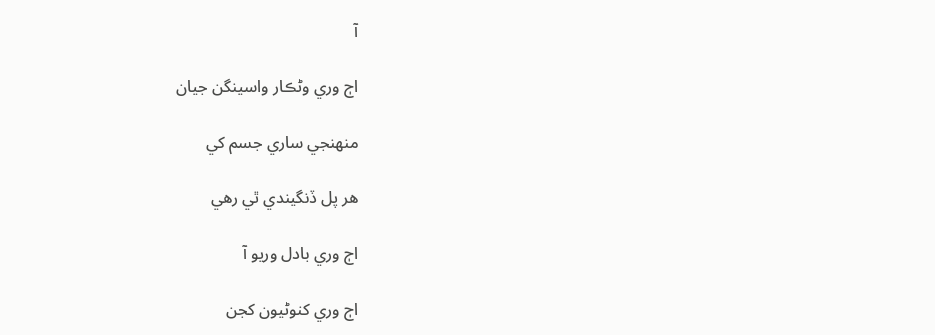آ

اڄ وري وڻڪار واسينگن جيان

منهنجي ساري جسم کي

هر پل ڏنگيندي ٿي رهي

اڄ وري بادل وريو آ

اڄ وري کنوڻيون کجن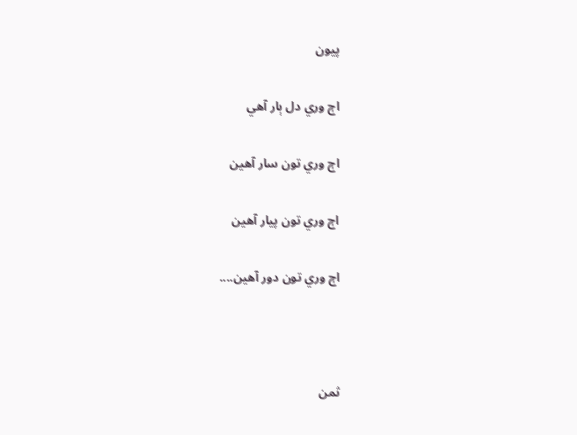پيون

اڄ وري دل ٻار آهي

اڄ وري تون سار آهين

اڄ وري تون پيار آهين

اڄ وري تون دور آهين....



ثمن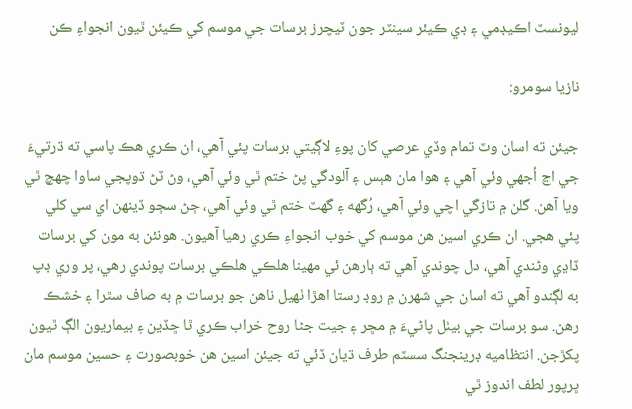ليونسٽ اڪيڊمي ۽ ڊي ڪيئر سينٽر جون ٽيچرز برسات جي موسم کي ڪيئن ٿيون انجواءِ ڪن

نازيا سومرو:

جيئن ته اسان وٽ تمام وڏي عرصي کان پوءِ لاڳيتي برسات پئي آهي، ان ڪري هڪ پاسي ته ڌرتيءَ جي اڃ اُجهي وئي آهي ۽ هوا مان هٻس ۽ آلودگي پڻ ختم ٿي وئي آهي، وڻ ٽڻ ڌوپجي ساوا چهچ ٿي ويا آهن. گلن ۾ تازگي اچي وئي آهي، رُگهه ۽ گهٽ ختم ٿي وئي آهي، ڄڻ سڄو ڏينهن اي سي کلي پئي هجي. ان ڪري اسين هن موسم کي خوب انجواءِ ڪري رهيا آهيون. هونئن به مون کي برسات ڏاڍي وڻندي آهي، دل چوندي آهي ته ٻارهن ئي مهينا هلڪي هلڪي برسات پوندي رهي، پر وري ڊپ به لڳندو آهي ته اسان جي شهرن ۾ روڊ رستا اهڙا ٺهيل ناهن جو برسات ۾ به صاف سٿرا ۽ خشڪ رهن. سو برسات جي بيٺل پاڻيءَ ۾ مڇر ۽ جيت جڻا روح خراب ڪري ٿا ڇڏين ۽ بيماريون الڳ ٿيون پکڙجن. انتظاميه ڊرينجنگ سسٽم طرف ڌيان ڏئي ته جيئن اسين هن خوبصورت ۽ حسين موسم مان ڀرپور لطف اندوز ٿي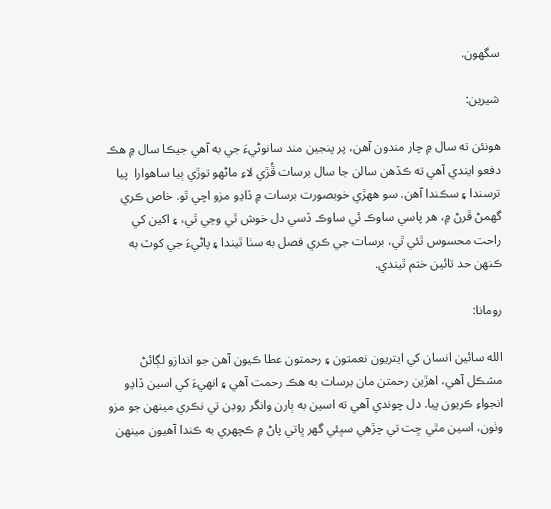سگهون.

شيرين:

هونئن ته سال ۾ چار مندون آهن، پر پنجين مند سانوڻيءَ جي به آهي جيڪا سال ۾ هڪ دفعو ايندي آهي ته ڪڏهن سالن جا سال برسات ڦُڙي لاءِ ماڻهو توڙي ٻيا ساهوارا  پيا ترسندا ۽ سڪندا آهن. سو ههڙي خوبصورت برسات ۾ ڏاڍو مزو اچي ٿو. خاص ڪري گهمڻ ڦرڻ ۾، هر پاسي ساوڪ ئي ساوڪ ڏسي دل خوش ٿي وڃي ٿي، ۽ اکين کي راحت محسوس ٿئي ٿي، برسات جي ڪري فصل به سٺا ٿيندا ۽ پاڻيءَ جي کوٽ به ڪنهن حد تائين ختم ٿيندي.

رومانا:

الله سائين انسان کي ايتريون نعمتون ۽ رحمتون عطا ڪيون آهن جو اندازو لڳائڻ مشڪل آهي، اهڙين رحمتن مان برسات به هڪ رحمت آهي ۽ انهيءَ کي اسين ڏاڍو انجواءِ ڪريون پيا. دل چوندي آهي ته اسين به ٻارن وانگر روڊن تي نڪري مينهن جو مزو وٺون، اسين مٿي ڇت تي چڙهي سڀئي گهر ڀاتي پاڻ ۾ ڪچهري به ڪندا آهيون مينهن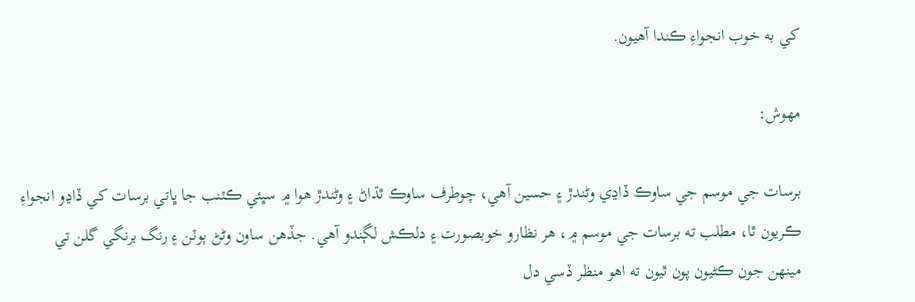کي به خوب انجواءِ ڪندا آهيون.

مهوش:

برسات جي موسم جي ساوڪ ڏاڍي وڻندڙ ۽ حسين آهي، چوطرف ساوڪ ٿڌاڻ ۽ وڻندڙ هوا ۾ سڀئي ڪٽنب جا ڀاتي برسات کي ڏاڍو انجواءِ ڪريون ٿا، مطلب ته برسات جي موسم ۾، هر نظارو خوبصورت ۽ دلڪش لڳندو آهي. جڏهن ساون وڻڻ ٻوٽن ۽ رنگ برنگي گلن تي مينهن جون ڪڻيون پون ٿيون ته اهو منظر ڏسي دل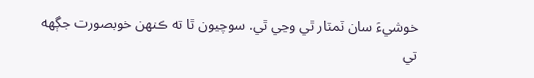خوشيءَ سان ٽمٽار ٿي وڃي ٿي. سوچيون ٿا ته ڪنهن خوبصورت جڳهه تي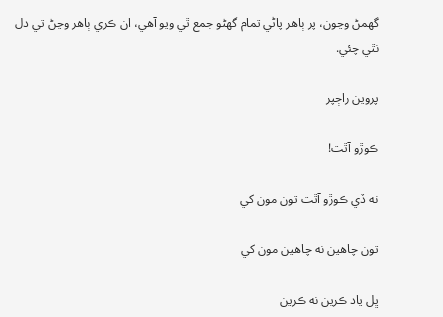گهمڻ وڃون، پر ٻاهر پاڻي تمام گهڻو جمع ٿي ويو آهي، ان ڪري ٻاهر وڃڻ تي دل نٿي چئي.

پروين راڄپر

ڪوڙو آٿت!

نه ڏي ڪوڙو آٿت تون مون کي

تون چاهين نه چاهين مون کي

ڀل ياد ڪرين نه ڪرين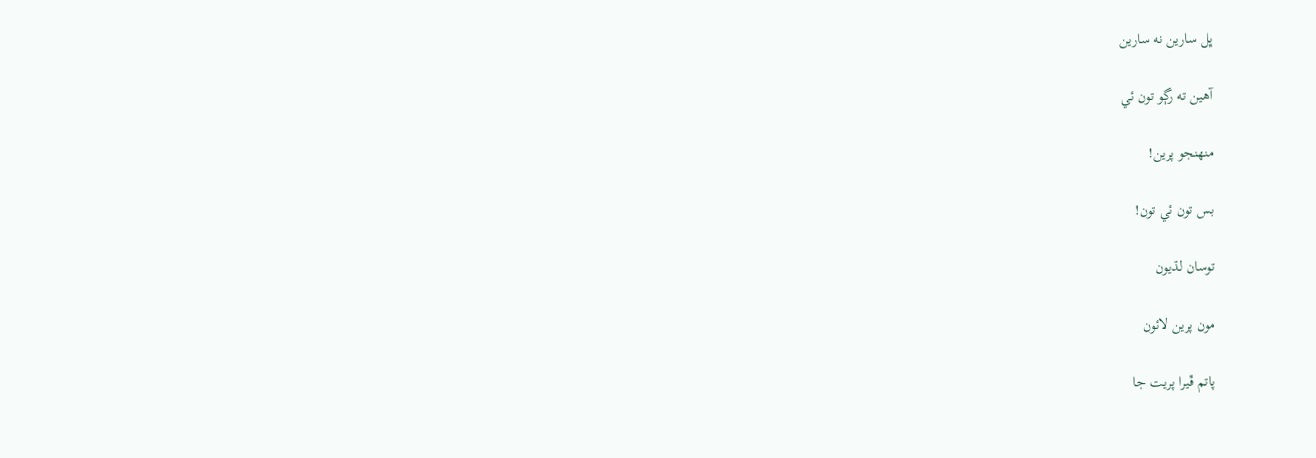ڀل سارين نه سارين

آهين ته رڳو تون ئي

منهنجو پرين!

بس تون ئي تون!

توسان لڌيون

مون پرين لائون

پاتم ڦيرا پريت جا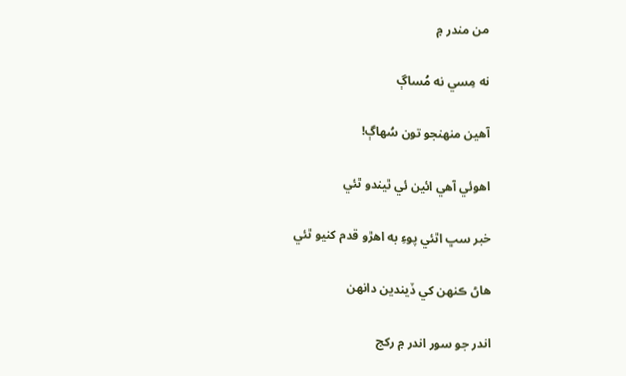من مندر ۾

نه مِسي نه مُساڳ

آهين منهنجو تون سُهاڳ!

اهوئي آهي ائين ئي ٿيندو ٿئي

خبر سڀ اٿئي پوءِ به اهڙو قدم کنيو ٿئي

هاڻ ڪنهن کي ڏيندين دانهن

اندر جو سور اندر ۾ رکج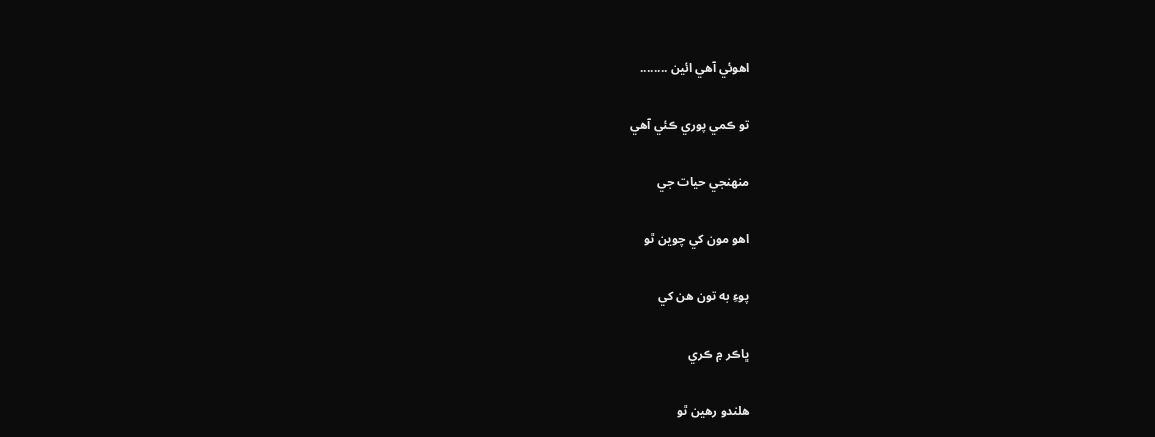اهوئي آهي ائين ........

تو ڪمي پوري ڪئي آهي

منهنجي حيات جي

اهو مون کي چوين ٿو

پوءِ به تون هن کي

ڀاڪر ۾ ڪري

هلندو رهين ٿو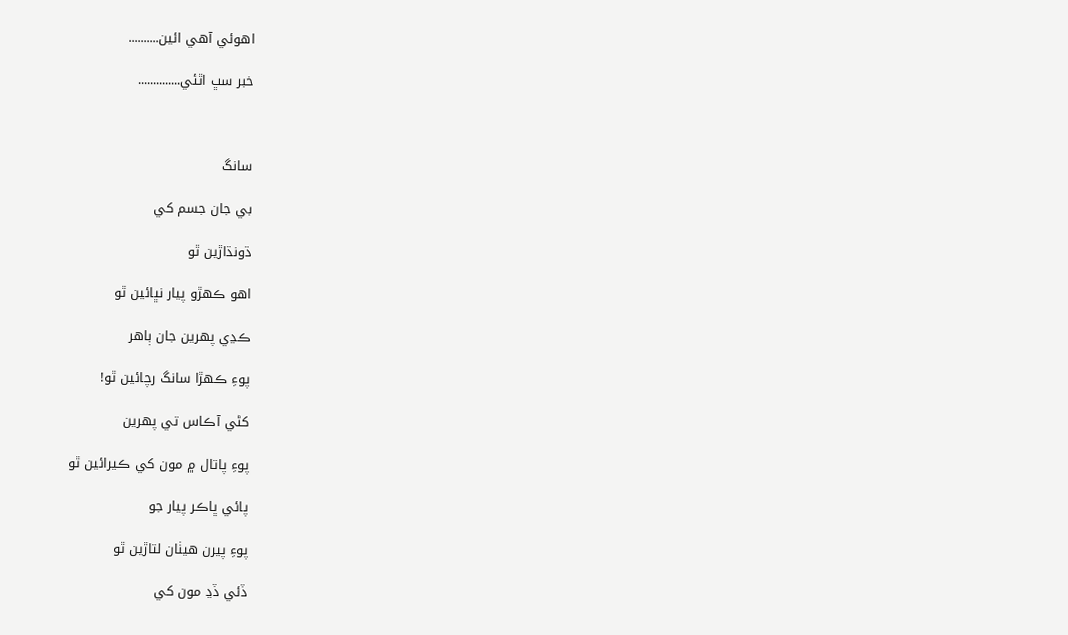اهوئي آهي ائين..........

خبر سڀ اٿئي..............



سانگ

بي جان جسم کي

ڌونڌاڙين ٿو

اهو ڪهڙو پيار نڀائين ٿو

ڪڍي پهرين جان ٻاهر

پوءِ ڪهڙا سانگ رچائين ٿو!

کڻي آڪاس تي پهرين

پوءِ پاتال ۾ مون کي ڪيرائين ٿو

پائي ڀاڪر پيار جو

پوءِ پيرن هيٺان لتاڙين ٿو

ڏئي ڏڍ مون کي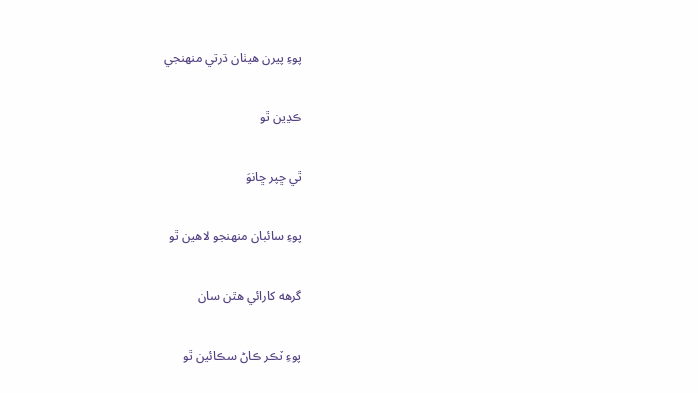پوءِ پيرن هيٺان ڌرتي منهنجي

ڪڍين ٿو

ٿي ڇپر ڇانوَ

پوءِ سائبان منهنجو لاهين ٿو

گرهه کارائي هٿن سان

پوءِ ٽڪر ڪاڻ سڪائين ٿو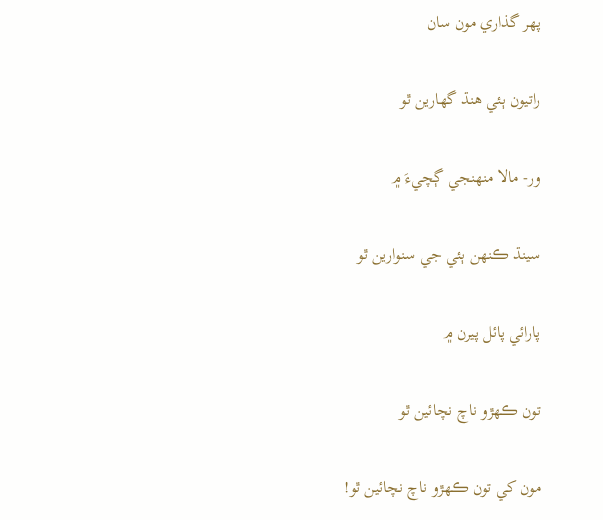پهر گذاري مون سان

راتيون ٻئي هنڌ گهارين ٿو

ور- مالا منهنجي ڳچيءَ ۾

سينڌ ڪنهن ٻئي جي سنوارين ٿو

پارائي پائل پيرن ۾

تون ڪهڙو ناچ نچائين ٿو

مون کي تون ڪهڙو ناچ نچائين ٿو!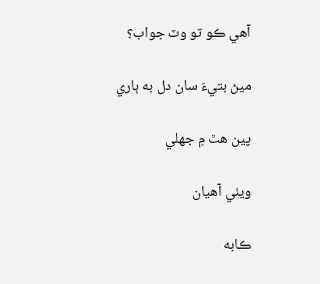آهي ڪو تو وٽ جواب؟

ميڻ بتيءَ سان دل به ٻاري

پين هٿ ۾ جهلي

ويٺي آهيان

ڪابه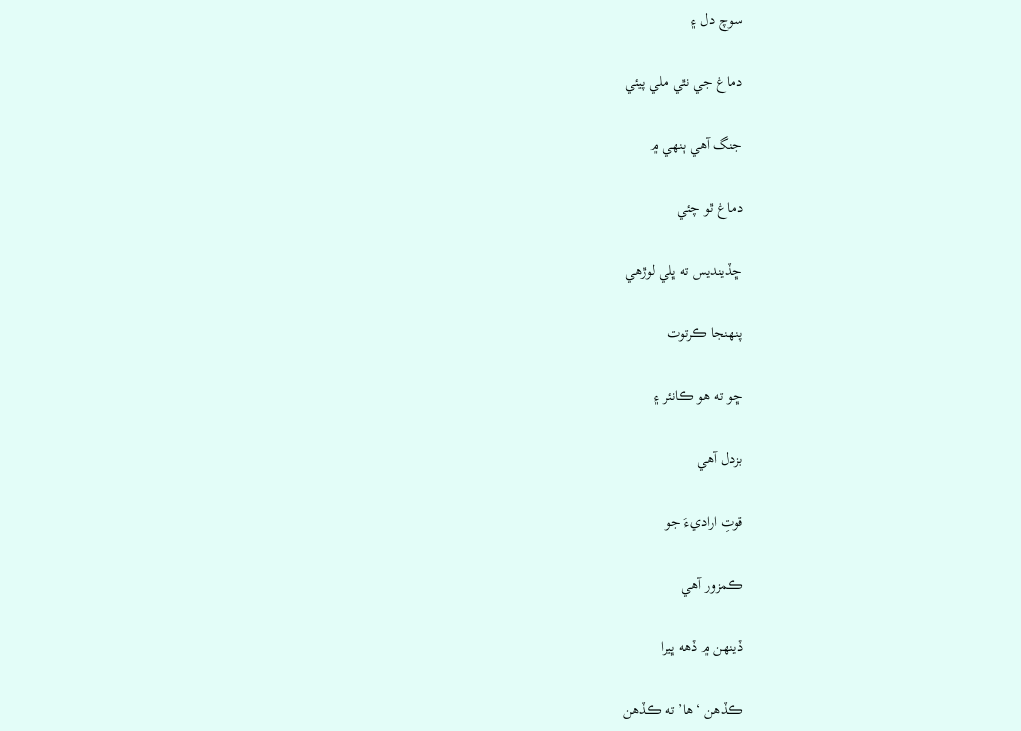سوچ دل ۽

دماغ جي نٿي ملي پيئي

جنگ آهي ٻنهي ۾

دماغ ٿو چئي

ڇڏينديس ته ڀلي لوڙهي

پنهنجا ڪرتوت

ڇو ته هو ڪانئر ۽

بزدل آهي

قوتِ اراديءَ جو

ڪمزور آهي

ڏينهن ۾ ڏهه ڀيرا

ڪڏهن ‘ها’ ته ڪڏهن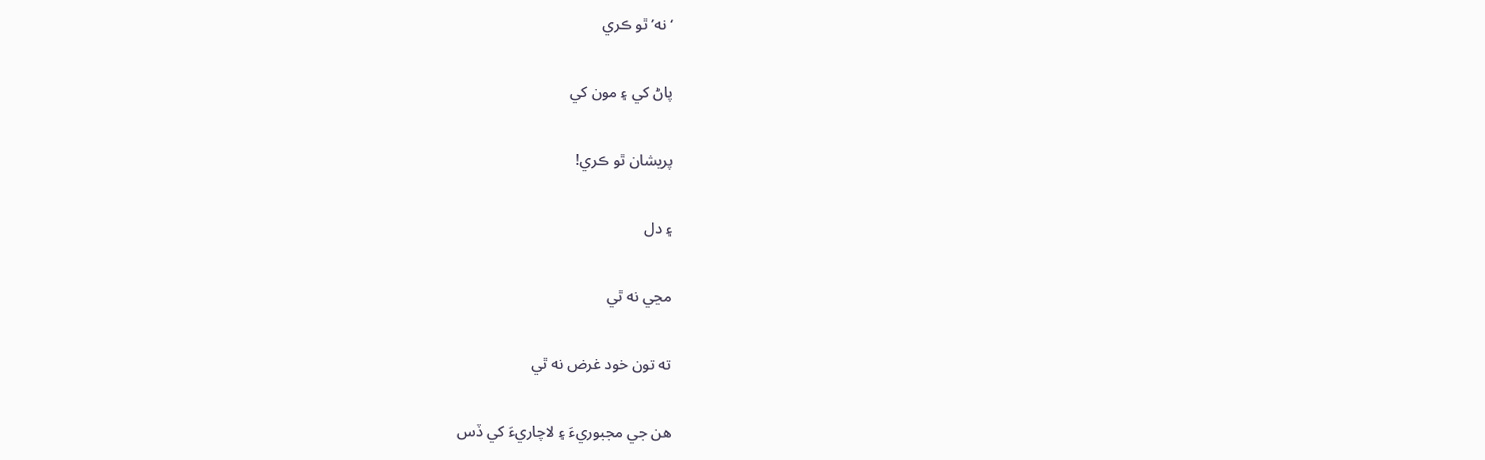‘نه’ ٿو ڪري

پاڻ کي ۽ مون کي

پريشان ٿو ڪري!

۽ دل

مڃي نه ٿي

ته تون خود غرض نه ٿي

هن جي مجبوريءَ ۽ لاچاريءَ کي ڏس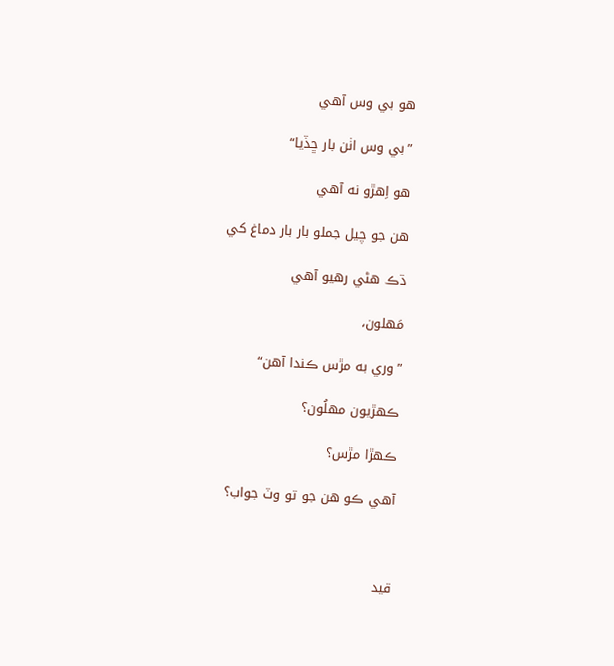هو بي وس آهي

”بي وس اٺن بار ڇڏيا“

هو اِهڙو نه آهي

هن جو چيل جملو بار بار دماغ کي

ڌڪ هڻي رهيو آهي

مَهلون،

”وري به مڙس ڪندا آهن“

ڪهڙيون مهلُون؟

ڪهڙا مڙس؟

آهي ڪو هن جو تو وٽ جواب؟



قيد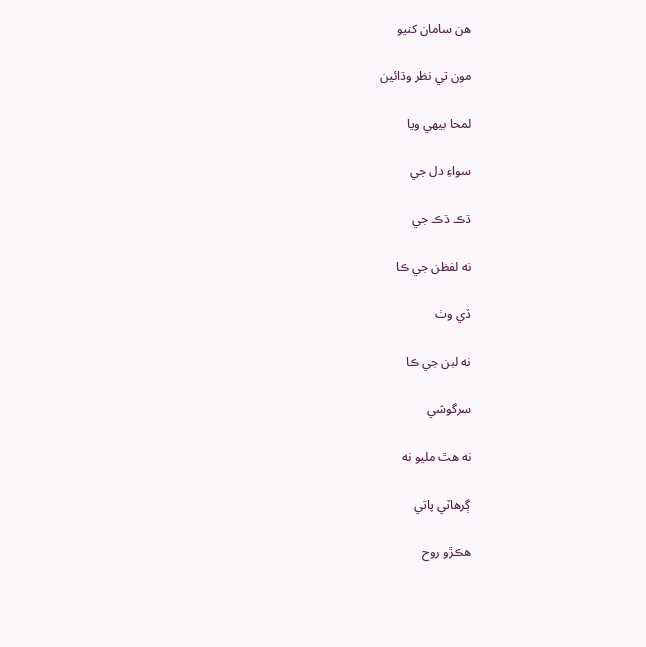هن سامان کنيو

مون تي نظر وڌائين

لمحا بيهي ويا

سواءِ دل جي

ڌڪ ڌڪ جي

نه لفظن جي ڪا

ڏي وٺ

نه لبن جي ڪا

سرگوشي

نه هٿ مليو نه

ڳرهاٽي پاتي

هڪڙو روح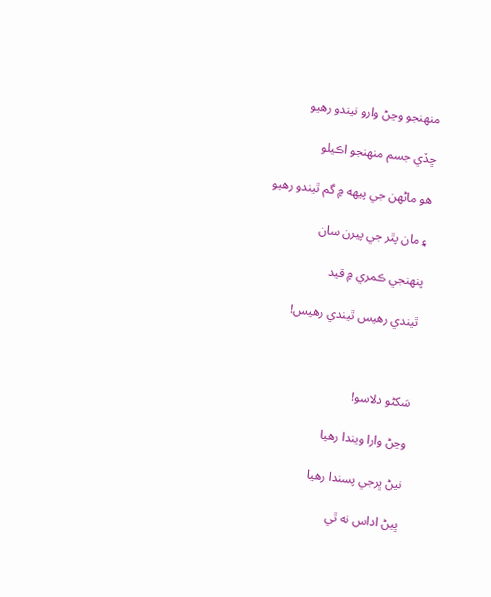منهنجو وڃڻ وارو نيندو رهيو

ڇڏي جسم منهنجو اڪيلو

هو ماڻهن جي پيهه ۾ گم ٿيندو رهيو

۽ مان پٿر جي پيرن سان

پنهنجي ڪمري ۾ قيد

ٿيندي رهيس ٿيندي رهيس!



سَکڻو دلاسو!

وڃڻ وارا ويندا رهيا

نيڻ ڀرجي پسندا رهيا

ڀيڻ اداس نه ٿي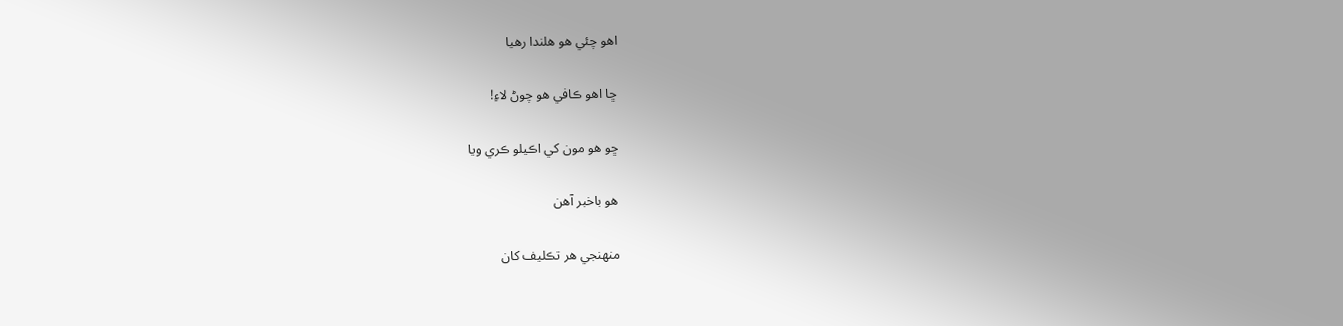اهو چئي هو هلندا رهيا

ڇا اهو ڪافي هو چوڻ لاءِ!

ڇو هو مون کي اڪيلو ڪري ويا

هو باخبر آهن

منهنجي هر تڪليف کان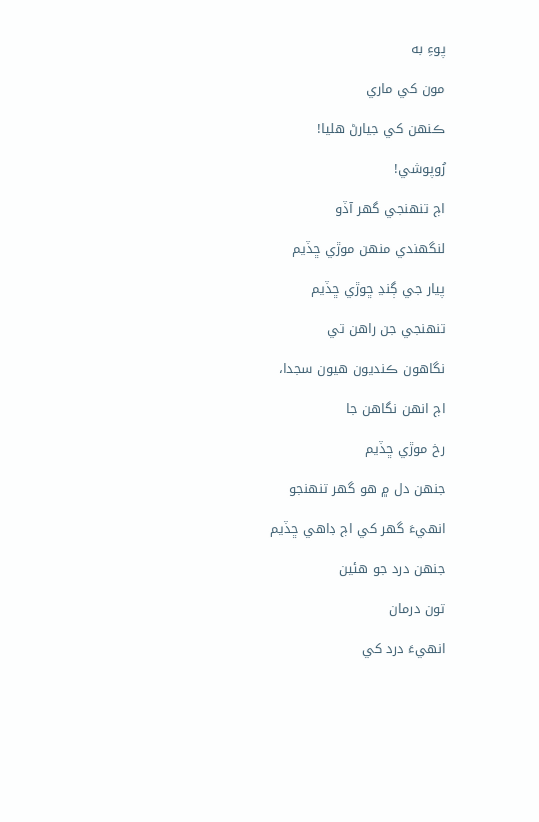پوءِ به

مون کي ماري

ڪنهن کي جيارڻ هليا!

رُوپوشي!

اڄ تنهنجي گهر آڏو

لنگهندي منهن موڙي ڇڏيم

پيار جي ڳنڍ ڇوڙي ڇڏيم

تنهنجي جن راهن تي

نگاهون ڪنديون هيون سجدا،

اڄ انهن نگاهن جا

رخ موڙي ڇڏيم

جنهن دل ۾ هو گهر تنهنجو

انهيءَ گهر کي اڄ ڊاهي ڇڏيم

جنهن درد جو هئين

تون درمان

انهيءَ درد کي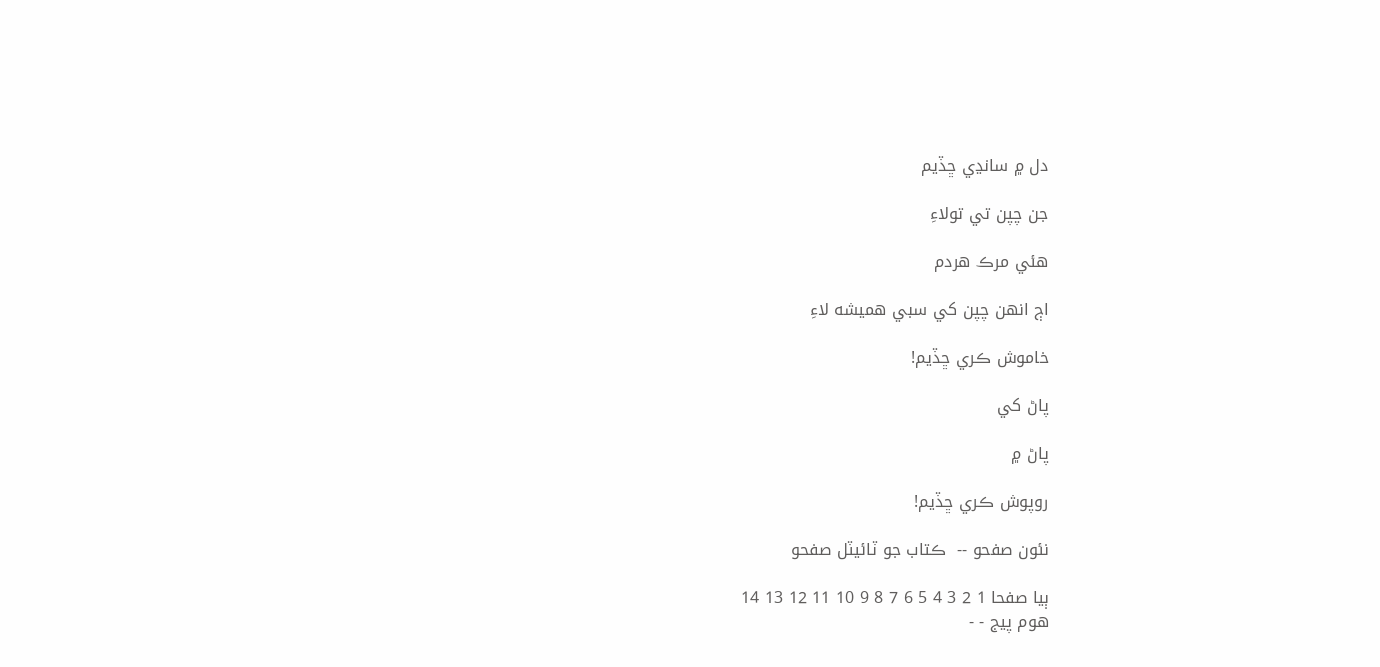دل ۾ سانڍي ڇڏيم

جن چپن تي تولاءِ

هئي مرڪ هردم

اڄ انهن چپن کي سبي هميشه لاءِ

خاموش ڪري ڇڏيم!

پاڻ کي

پاڻ ۾

روپوش ڪري ڇڏيم!

نئون صفحو --  ڪتاب جو ٽائيٽل صفحو

ٻيا صفحا 1 2 3 4 5 6 7 8 9 10 11 12 13 14
هوم پيج - -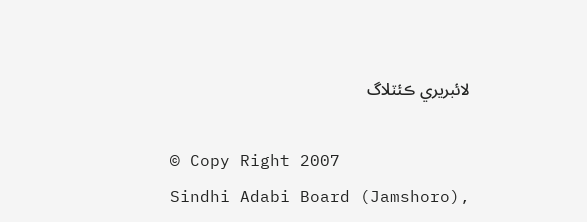لائبريري ڪئٽلاگ

© Copy Right 2007
Sindhi Adabi Board (Jamshoro),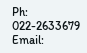Ph: 022-2633679 Email: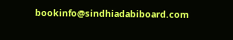bookinfo@sindhiadabiboard.com